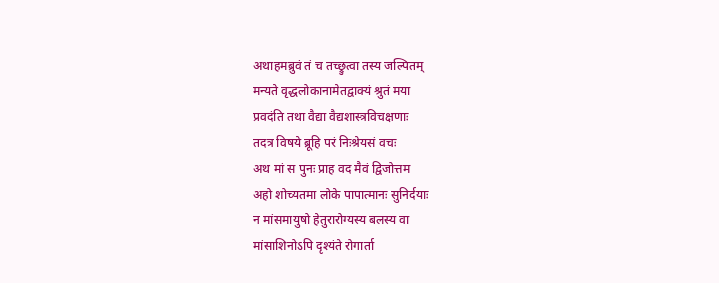अथाहमब्रुवं तं च तच्छ्रुत्वा तस्य जल्पितम्
मन्यते वृद्धलोकानामेतद्वाक्यं श्रुतं मया
प्रवदंति तथा वैद्या वैद्यशास्त्रविचक्षणाः
तदत्र विषये ब्रूहि परं निःश्रेयसं वचः
अथ मां स पुनः प्राह वद मैवं द्विजोत्तम
अहो शोच्यतमा लोके पापात्मानः सुनिर्दयाः
न मांसमायुषो हेतुरारोग्यस्य बलस्य वा
मांसाशिनोऽपि दृश्यंते रोगार्ता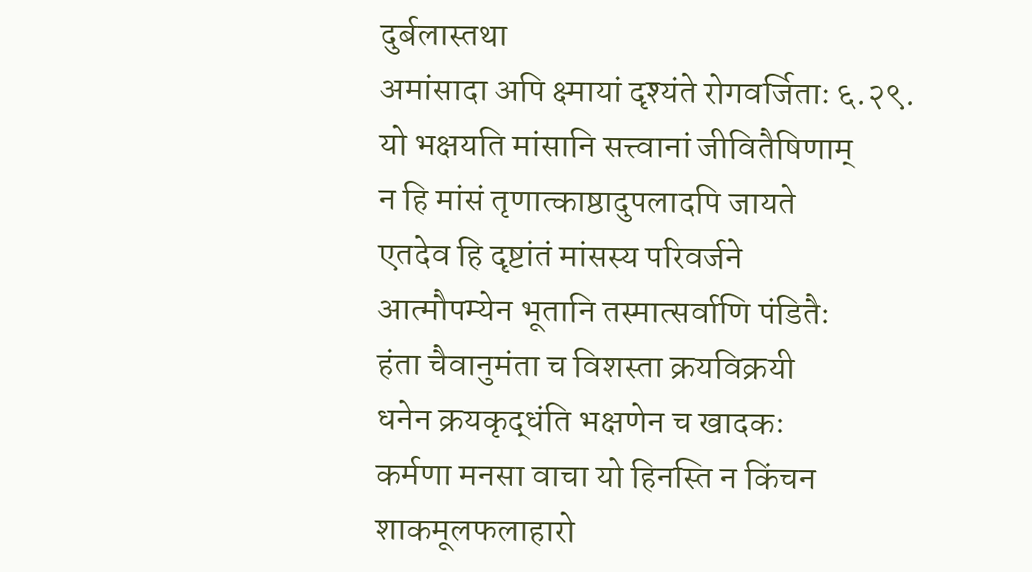दुर्बलास्तथा
अमांसादा अपि क्ष्मायां दृश्यंते रोगवर्जिताः ६.२९.
यो भक्षयति मांसानि सत्त्वानां जीवितैषिणाम्
न हि मांसं तृणात्काष्ठादुपलादपि जायते
एतदेव हि दृष्टांतं मांसस्य परिवर्जने
आत्मौपम्येन भूतानि तस्मात्सर्वाणि पंडितैः
हंता चैवानुमंता च विशस्ता क्रयविक्रयी
धनेन क्रयकृद्धंति भक्षणेन च खादकः
कर्मणा मनसा वाचा यो हिनस्ति न किंचन
शाकमूलफलाहारो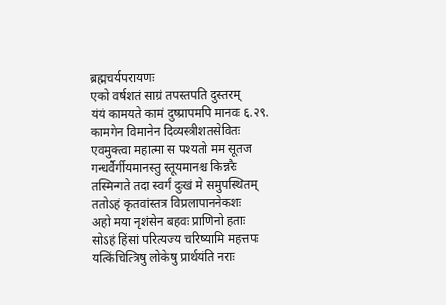ब्रह्मचर्यपरायणः
एको वर्षशतं साग्रं तपस्तपति दुस्तरम्
यंयं कामयते कामं दुष्प्रापमपि मानवः ६.२९.
कामगेन विमानेन दिव्यस्त्रीशतसेवितः
एवमुक्त्वा महात्मा स पश्यतो मम सूतज
गन्धर्वैर्गीयमानस्तु स्तूयमानश्च किन्नरैः
तस्मिन्गते तदा स्वर्गं दुःखं मे समुपस्थितम्
ततोऽहं कृतवांस्तत्र विप्रलापाननेकशः
अहो मया नृशंसेन बहवः प्राणिनो हताः
सोऽहं हिंसां परित्यज्य चरिष्यामि महत्तपः
यत्किंचित्त्रिषु लोकेषु प्रार्थयंति नराः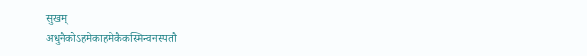सुखम्
अधुनैकोऽहमेकाहमेकैकस्मिन्वनस्पतौ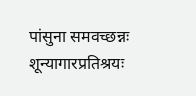पांसुना समवच्छन्नः शून्यागारप्रतिश्रयः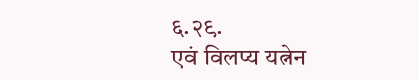६.२९.
एवं विलप्य यत्नेन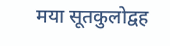मया सूतकुलोद्वह